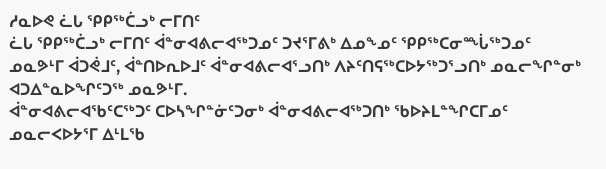ᓱᓇᐅᕙ ᓛᒐ ᕿᑭᖅᑖᓗᒃ ᓕᒥᑎᑦ
ᓛᒐ ᕿᑭᖅᑖᓗᒃ ᓕᒥᑎᑦ ᐋᓐᓂᐊᕕᓕᐊᖅᑐᓄᑦ ᑐᔪᕐᒥᕕᒃ ᐃᓄᖕᓄᑦ ᕿᑭᖅᑕᓂᙶᖅᑐᓄᑦ ᓄᓇᕗᒻᒥ ᐋᑐᕚᒧᑦ, ᐋᓐᑎᐅᕆᐅᒧᑦ ᐋᓐᓂᐊᕕᓕᐊᕐᓗᑎᒃ ᐱᔨᑦᑎᕋᖅᑕᐅᔭᖅᑐᕐᓗᑎᒃ ᓄᓇᓕᖏᓐᓂᒃ ᐊᑐᐃᓐᓇᐅᖏᑦᑐᖅ ᓄᓇᕗᒻᒥ.
ᐋᓐᓂᐊᕕᓕᐊᖃᑦᑕᖅᑐᑦ ᑕᐅᓴᖏᓐᓃᑦᑐᓂᒃ ᐋᓐᓂᐊᕕᓕᐊᖅᑐᑎᒃ ᖃᐅᔨᒪᓐᖏᑕᒥᓄᑦ ᓄᓇᓕᐸᐅᔭᕐᒥ ᐃᒻᒪᖃ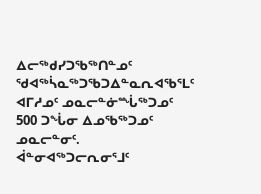ᐃᓕᖅᑯᓯᑐᖃᖅᑎᓐᓄᑦ ᖁᐊᖅᓵᓇᖅᑐᖃᑐᐃᓐᓇᕆᐊᖃᕐᒪᑦ ᐊᒥᓱᓄᑦ ᓄᓇᓕᓐᓃᙶᖅᑐᓄᑦ 500 ᑐᖔᓂ ᐃᓄᖃᖅᑐᓄᑦ ᓄᓇᓕᓐᓂᑦ.
ᐋᓐᓂᐊᖅᑐᓕᕆᓂᕐᒧᑦ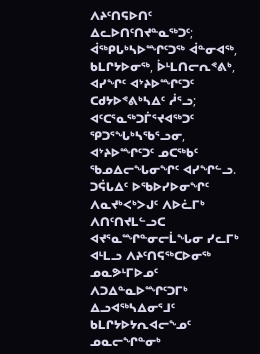ᐱᔨᑦᑎᕋᐅᑎᑦ ᐃᓚᐅᑎᑦᑎᔪᓐᓇᖅᑐᑦ; ᐋᖅᑭᒐᒃᓴᐅᙱᑦᑐᖅ ᐋᓐᓂᐊᖅ, ᑲᒪᒋᔭᐅᓂᖅ, ᐆᒻᒪᑎᓕᕆᕝᕕᒃ, ᐊᓯᖏᑦ ᐊᔾᔨᐅᙱᑦᑐᑦ ᑕᑯᔭᐅᕝᕕᒃᓴᐃᑦ ᓲᕐᓗ; ᐊᑦᑕᕐᓇᖅᑐᒦᕐᔪᐊᖅᑐᑦ ᕿᑐᕐᖓᒃᓴᖃᕐᓗᓂ, ᐊᔾᔨᐅᙱᑦᑐᑦ ᓄᑕᖅᑲᑦ ᖃᓄᐃᓕᖓᓂᖏᑦ ᐊᓯᖏᓪᓗ.
ᑐᕌᒐᐃᑦ ᐅᖃᐅᓯᐅᓂᖏᑦ
ᐱᓇᔪᒃᐸᒃᐳᒍᑦ ᐱᐅᓛᒥᒃ ᐱᑎᑦᑎᔪᒪᓪᓗᑕ ᐊᔪᕐᓇᙱᓐᓂᓕᒫᖓᓂ ᓯᓚᒥᒃ ᐊᒻᒪᓗ ᐱᔨᑦᑎᕋᖅᑕᐅᓂᖅ ᓄᓇᕗᒻᒥᐅᓄᑦ ᐱᑐᐃᓐᓇᐅᙱᑦᑐᒥᒃ ᐃᓗᐊᖅᓴᐃᓂᕐᒧᑦ ᑲᒪᒋᔭᐅᔭᕆᐊᓕᖕᓄᑦ ᓄᓇᓕᖏᓐᓂᒃ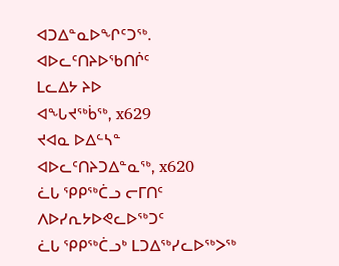ᐊᑐᐃᓐᓇᐅᖏᑦᑐᖅ.
ᐊᐅᓚᑦᑎᔨᐅᖃᑎᒌᑦ
ᒪᓚᐃᔭ ᔨᐅ
ᐊᖓᔪᖅᑳᖅ, x629
ᔪᐊᓇ ᐅᐃᓪᓴᓐ
ᐊᐅᓚᑦᑎᔨᑐᐃᓐᓇᖅ, x620
ᓛᒐ ᕿᑭᖅᑖᓗ ᓕᒥᑎᑦ ᐱᐅᓯᕆᔭᐅᕙᓚᐅᖅᑐᑦ
ᓛᒐ ᕿᑭᖅᑖᓗᒃ ᒪᑐᐃᖅᓯᓚᐅᖅᐳᖅ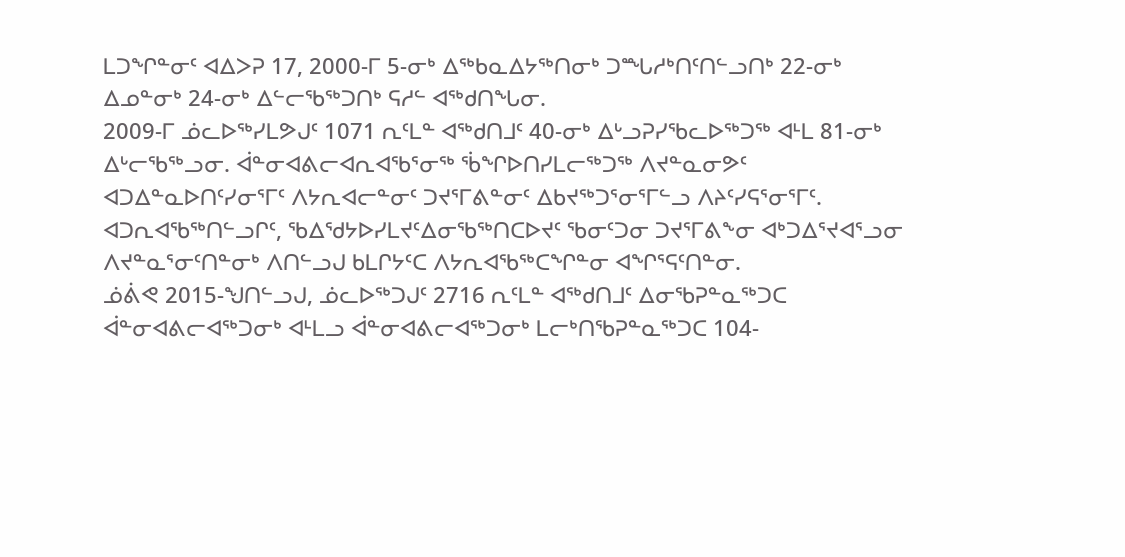ᒪᑐᖏᓐᓂᑦ ᐊᐃᐳᕈ 17, 2000-ᒥ 5-ᓂᒃ ᐃᖅᑲᓇᐃᔭᖅᑎᓂᒃ ᑐᙵᓱᒃᑎᑦᑎᓪᓗᑎᒃ 22-ᓂᒃ ᐃᓄᓐᓂᒃ 24-ᓂᒃ ᐃᓪᓕᖃᖅᑐᑎᒃ ᕋᓱᓪ ᐊᖅᑯᑎᖓᓂ.
2009-ᒥ ᓅᓚᐅᖅᓯᒪᕗᒍᑦ 1071 ᕆᑦᒪᓐ ᐊᖅᑯᑎᒧᑦ 40-ᓂᒃ ᐃᒡᓗᕈᓯᖃᓚᐅᖅᑐᖅ ᐊᒻᒪ 81-ᓂᒃ ᐃᒡᓕᖃᖅᓗᓂ. ᐋᓐᓂᐊᕕᓕᐊᕆᐊᖃᕐᓂᖅ ᖄᖏᐅᑎᓯᒪᓕᖅᑐᖅ ᐱᔪᓐᓇᓂᕗᑦ ᐊᑐᐃᓐᓇᐅᑎᑦᓯᓂᕐᒥᑦ ᐱᔭᕆᐊᓕᓐᓂᑦ ᑐᔪᕐᒥᕕᓐᓂᑦ ᐃᑲᔪᖅᑐᕐᓂᕐᒥᓪᓗ ᐱᔨᑦᓯᕋᕐᓂᕐᒥᑦ. ᐊᑐᕆᐊᖃᖅᑎᓪᓗᒋᑦ, ᖃᐃᖁᔭᐅᓯᒪᔪᑦᐃᓂᖃᖅᑎᑕᐅᔪᑦ ᖃᓂᑦᑐᓂ ᑐᔪᕐᒥᕕᖕᓂ ᐊᒃᑐᐃᕐᔪᐊᕐᓗᓂ ᐱᔪᓐᓇᕐᓂᑦᑎᓐᓂᒃ ᐱᑎᓪᓗᒍ ᑲᒪᒋᔭᑦᑕ ᐱᔭᕆᐊᖃᖅᑕᖏᓐᓂ ᐊᖏᕐᕋᑦᑎᓐᓂ.
ᓅᕖᕙ 2015-ᖑᑎᓪᓗᒍ, ᓅᓚᐅᖅᑐᒍᑦ 2716 ᕆᑦᒪᓐ ᐊᖅᑯᑎᒧᑦ ᐃᓂᖃᕈᓐᓇᖅᑐᑕ ᐋᓐᓂᐊᕕᓕᐊᖅᑐᓂᒃ ᐊᒻᒪᓗ ᐋᓐᓂᐊᕕᓕᐊᖅᑐᓂᒃ ᒪᓕᒃᑎᖃᕈᓐᓇᖅᑐᑕ 104-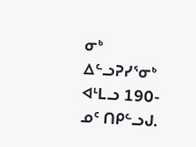ᓂᒃ ᐃᓪᓗᕈᓯᕐᓂᒃ ᐊᒻᒪᓗ 190-ᓄᑦ ᑎᑭᓪᓗᒍ.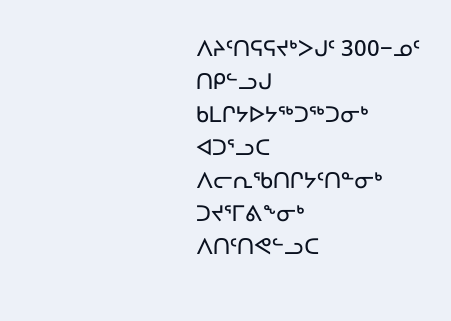ᐱᔨᑦᑎᕋᕋᔪᒃᐳᒍᑦ 300−ᓄᑦ ᑎᑭᓪᓗᒍ ᑲᒪᒋᔭᐅᔭᖅᑐᖅᑐᓂᒃ ᐊᑐᕐᓗᑕ ᐱᓕᕆᖃᑎᒋᔭᑦᑎᓐᓂᒃ ᑐᔪᕐᒥᕕᖕᓂᒃ ᐱᑎᑦᑎᕙᓪᓗᑕ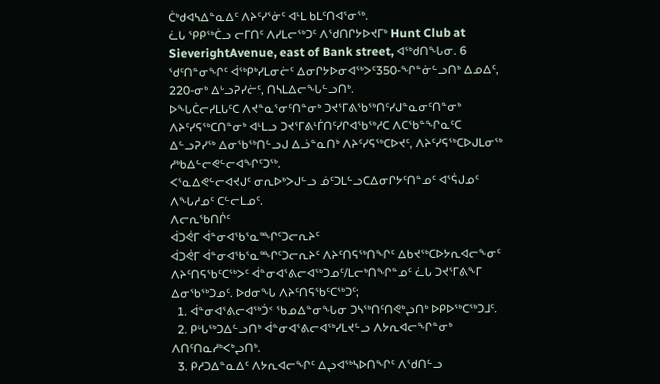ᑖᒃᑯᐊᓴᐃᓐᓇᐃᑦ ᐱᔨᑦᓯᕐᓃᑦ ᐊᒻᒪ ᑲᒪᑦᑎᐊᕐᓂᖅ.
ᓛᒐ ᕿᑭᖅᑖᓗ ᓕᒥᑎᑦ ᐱᓯᒪᓕᖅᑐᑦ ᐱᖁᑎᒋᔭᐅᔪᒥᒃ Hunt Club at SieverightAvenue, east of Bank street, ᐊᖅᑯᑎᖓᓂ. 6 ᖁᑦᑎᓐᓂᖏᑦ ᐋᖅᑭᒃᓯᒪᓂᓖᑦ ᐃᓂᒋᔭᐅᓂᐊᖅᐳᑦ350-ᖏᓐᓃᓪᓗᑎᒃ ᐃᓄᐃᑦ, 220-ᓂᒃ ᐃᒡᓗᕈᓯᓖᑦ, ᑎᓴᒪᐃᓕᖓᓪᓗᑎᒃ.
ᐅᖓᑖᓕᓯᒪᒐᑦᑕ ᐱᔪᓐᓇᕐᓂᑦᑎᓐᓂᒃ ᑐᔪᕐᒥᕕᖃᖅᑎᑦᓯᒍᓐᓇᓂᑦᑎᓐᓂᒃ ᐱᔨᑦᓯᕋᖅᑕᑎᓐᓂᒃ ᐊᒻᒪᓗ ᑐᔪᕐᒥᕕᒻᒦᑎᑦᓯᒋᐊᖃᖅᓱᑕ ᐱᑕᖃᓐᖏᓇᑦᑕ ᐃᓪᓗᕈᓯᖅ ᐃᓂᖃᖅᑎᓪᓗᒍ ᐃᓘᓐᓇᑎᒃ ᐱᔨᑦᓯᕋᖅᑕᐅᔪᑦ, ᐱᔨᑦᓯᕋᖅᑕᐅᒍᒪᓂᖅ ᓱᒃᑲᐃᓪᓕᕙᓪᓕᐊᖏᑦᑐᖅ.
ᐸᕐᓇᐃᕙᓪᓕᐊᔪᒍᑦ ᓂᕆᐅᒃᐳᒍᓪᓗ ᓅᑦᑐᒪᓪᓗᑕᐃᓂᒋᔭᑦᑎᓐᓄᑦ ᐊᕐᕌᒍᓄᑦ ᐱᖓᓱᓄᑦ ᑕᓪᓕᒪᓄᑦ.
ᐱᓕᕆᖃᑎᒌᑦ
ᐋᑐᕚᒥ ᐋᓐᓂᐊᖃᕐᓇᙱᑦᑐᓕᕆᔨᑦ
ᐋᑐᕚᒥ ᐋᓐᓂᐊᖃᕐᓇᙱᑦᑐᓕᕆᔨᑦ ᐱᔨᑦᑎᕋᖅᑎᖏᑦ ᐃᑲᔪᖅᑕᐅᔭᕆᐊᓕᖕᓂᑦ ᐱᔨᑦᑎᕋᖃᑦᑕᖅᐳᑦ ᐋᓐᓂᐊᕐᕕᓕᐊᖅᑐᓄᑦ/ᒪᓕᒃᑎᖏᓐᓄᑦ ᓛᒐ ᑐᔪᕐᒥᕕᖕᒥ ᐃᓂᖃᖅᑐᓄᑦ. ᐅᑯᓂᖓ ᐱᔨᑦᑎᕋᖃᑦᑕᖅᑐᑦ;
  1. ᐋᓐᓂᐊᕐᕕᓕᐊᖅᑑᑉ ᖃᓄᐃᓐᓂᖓᓂ ᑐᓴᖅᑎᑦᑎᕙᒃᖢᑎᒃ ᐅᑭᐅᖅᑕᖅᑐᒧᑦ.
  2. ᑭᒡᒐᖅᑐᐃᓪᓗᑎᒃ ᐋᓐᓂᐊᕐᕕᓕᐊᖅᓯᒪᔪᓪᓗ ᐱᔭᕆᐊᓕᖏᓐᓂᒃ ᐱᑎᑦᑎᓇᓱᒃᐸᒃᖢᑎᒃ.
  3. ᑭᓱᑐᐃᓐᓇᐃᑦ ᐱᔭᕆᐊᓕᖏᑦ ᐃᖢᐊᖅᓴᐅᑎᖏᑦ ᐱᖁᑎᓪᓗ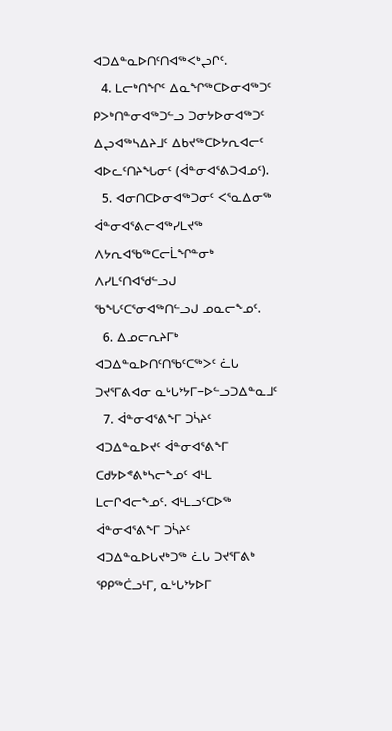ᐊᑐᐃᓐᓇᐅᑎᑦᑎᐊᖅᐸᒃᖢᒋᑦ.
  4. ᒪᓕᒃᑎᖏᑦ ᐃᓇᖏᖅᑕᐅᓂᐊᖅᑐᑦ ᑭᐳᒃᑎᓐᓂᐊᖅᑐᓪᓗ ᑐᓂᔭᐅᓂᐊᖅᑐᑦ ᐃᖢᐊᖅᓴᐃᔨᒧᑦ ᐃᑲᔪᖅᑕᐅᔭᕆᐊᓕᑦ ᐊᐅᓚᑦᑎᔨᖓᓂᑦ (ᐋᓐᓂᐊᕐᕕᑐᐊᓄᑦ).
  5. ᐊᓂᑎᑕᐅᓂᐊᖅᑐᓂᑦ ᐸᕐᓇᐃᓂᖅ ᐋᓐᓂᐊᕐᕕᓕᐊᖅᓯᒪᔪᖅ ᐱᔭᕆᐊᖃᖅᑕᓕᒫᖏᓐᓂᒃ ᐱᓯᒪᑦᑎᐊᖁᓪᓗᒍ ᖃᖓᑦᑕᕐᓂᐊᖅᑎᓪᓗᒍ ᓄᓇᓕᖕᓄᑦ.
  6. ᐃᓄᓕᕆᔨᒥᒃ ᐊᑐᐃᓐᓇᐅᑎᑦᑎᖃᑦᑕᖅᐳᑦ ᓛᒐ ᑐᔪᕐᒥᕕᐊᓂ ᓇᒡᒐᔾᔭᒥ−ᐅᓪᓗᑐᐃᓐᓇᒧᑦ
  7. ᐋᓐᓂᐊᕐᕕᖕᒥ ᑐᓵᔨᑦ ᐊᑐᐃᓐᓇᐅᔪᑦ ᐋᓐᓂᐊᕐᕕᖕᒥ ᑕᑯᔭᐅᕝᕕᒃᓴᓕᖕᓄᑦ ᐊᒻᒪ ᒪᓕᒋᐊᓕᖕᓄᑦ. ᐊᒻᒪᓗᑦᑕᐅᖅ ᐋᓐᓂᐊᕐᕕᖕᒥ ᑐᓵᔨᑦ ᐊᑐᐃᓐᓇᐅᒐᔪᒃᑐᖅ ᓛᒐ ᑐᔪᕐᒥᕕᒃ ᕿᑭᖅᑖᓗᒻᒥ, ᓇᒡᒐᔾᔭᐅᒥ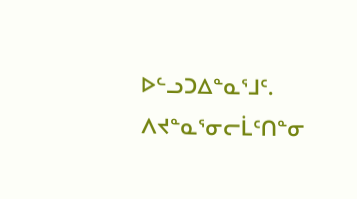ᐅᓪᓗᑐᐃᓐᓇᕐᒧᑦ. ᐱᔪᓐᓇᕐᓂᓕᒫᑦᑎᓐᓂ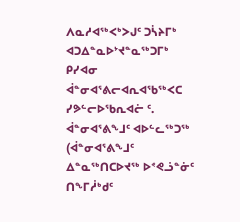ᐱᓇᓱᐊᖅᐸᒃᐳᒍᑦ ᑐᓵᔨᒥᒃ ᐊᑐᐃᓐᓇᐅᔾᔪᓐᓇᖅᑐᒥᒃ ᑭᓯᐊᓂ ᐋᓐᓂᐊᕐᕕᓕᐊᕆᐊᖃᖅᐸᑕ ᓯᕗᓪᓕᐅᖃᕆᐊᓖ ᑦ.
ᐋᓐᓂᐊᕐᕕᖕᒧᑦ ᐊᐅᓪᓚᖅᑐᖅ (ᐋᓐᓂᐊᕐᕕᖕᒧᑦ ᐃᓐᓇᖅᑎᑕᐅᔪᖅ ᐅᕝᕙᓘᓐᓃᑦ ᑎᖕᒥᓲᒃᑯᑦ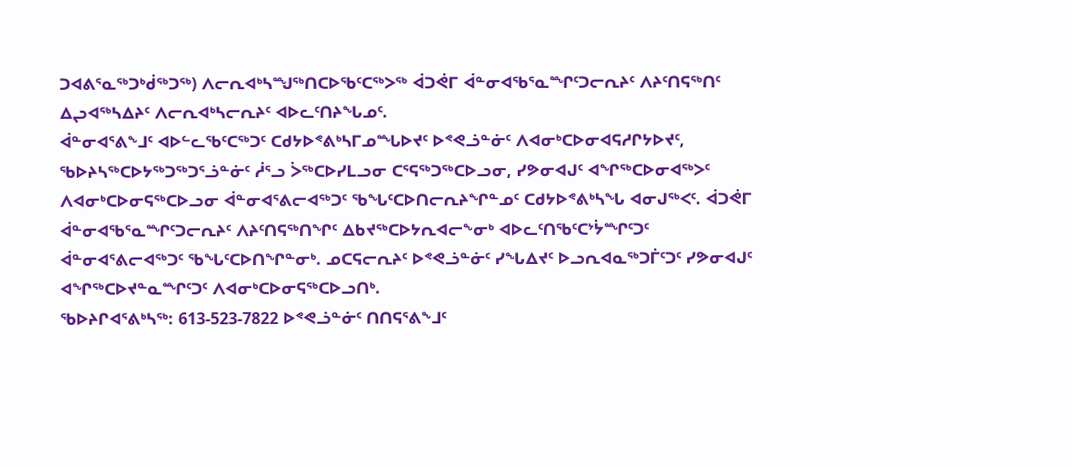ᑐᐊᕕᕐᓇᖅᑐᒃᑰᖅᑐᖅ) ᐱᓕᕆᐊᒃᓴᙳᖅᑎᑕᐅᖃᑦᑕᖅᐳᖅ ᐋᑐᕚᒥ ᐋᓐᓂᐊᖃᕐᓇᙱᑦᑐᓕᕆᔨᑦ ᐱᔨᑦᑎᕋᖅᑎᑦ ᐃᖢᐊᖅᓴᐃᔨᑦ ᐱᓕᕆᐊᒃᓴᓕᕆᔨᑦ ᐊᐅᓚᑦᑎᔨᖓᓄᑦ.
ᐋᓐᓂᐊᕐᕕᖕᒧᑦ ᐊᐅᓪᓚᖃᑦᑕᖅᑐᑦ ᑕᑯᔭᐅᕝᕕᒃᓴᒥᓄᙵᐅᔪᑦ ᐅᕝᕙᓘᓐᓃᑦ ᐱᐊᓂᒃᑕᐅᓂᐊᕋᓱᒋᔭᐅᔪᑦ, ᖃᐅᔨᓴᖅᑕᐅᔭᖅᑐᖅᑐᕐᓘᓐᓃᑦ ᓲᕐᓗ ᐴᖅᑕᐅᓯᒪᓗᓂ ᑕᕐᕋᖅᑐᖅᑕᐅᓗᓂ, ᓯᕗᓂᐊᒍᑦ ᐊᖏᖅᑕᐅᓂᐊᖅᐳᑦ ᐱᐊᓂᒃᑕᐅᓂᕋᖅᑕᐅᓗᓂ ᐋᓐᓂᐊᕐᕕᓕᐊᖅᑐᑦ ᖃᖓᑦᑕᐅᑎᓕᕆᔨᖏᓐᓄᑦ ᑕᑯᔭᐅᕝᕕᒃᓴᖓ ᐊᓂᒍᖅᐸᑦ. ᐋᑐᕚᒥ ᐋᓐᓂᐊᖃᕐᓇᙱᑦᑐᓕᕆᔨᑦ ᐱᔨᑦᑎᕋᖅᑎᖏᑦ ᐃᑲᔪᖅᑕᐅᔭᕆᐊᓕᖕᓂᒃ ᐊᐅᓚᑦᑎᖃᑦᑕᔾᔮᙱᑦᑐᑦ ᐋᓐᓂᐊᕐᕕᓕᐊᖅᑐᑦ ᖃᖓᑦᑕᐅᑎᖏᓐᓂᒃ. ᓄᑕᕋᓕᕆᔨᑦ ᐅᕝᕙᓘᓐᓃᑦ ᓯᖓᐃᔪᑦ ᐅᓗᕆᐊᓇᖅᑐᒦᑦᑐᑦ ᓯᕗᓂᐊᒍᑦ ᐊᖏᖅᑕᐅᔪᓐᓇᙱᑦᑐᑦ ᐱᐊᓂᒃᑕᐅᓂᕋᖅᑕᐅᓗᑎᒃ.
ᖃᐅᔨᒋᐊᕐᕕᒃᓴᖅ: 613-523-7822 ᐅᕝᕙᓘᓐᓃᑦ ᑎᑎᕋᕐᕕᖕᒧᑦ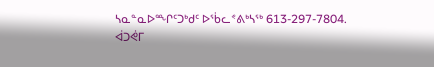ᓴᓇᓐᓇᐅᙱᑦᑐᒃᑯᑦ ᐅᖄᓚᕝᕕᒃᓴᖅ 613-297-7804.
ᐋᑐᕚᒥ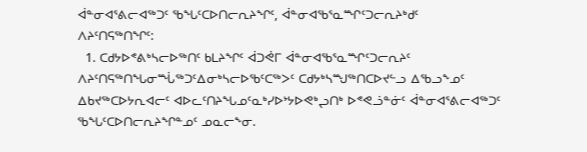ᐋᓐᓂᐊᕐᕕᓕᐊᖅᑐᑦ ᖃᖓᑦᑕᐅᑎᓕᕆᔨᖏᑦ, ᐋᓐᓂᐊᖃᕐᓇᙱᑦᑐᓕᕆᔨᒃᑯᑦ
ᐱᔨᑦᑎᕋᖅᑎᖏᑦ:
  1. ᑕᑯᔭᐅᕝᕕᒃᓴᓕᐅᖅᑎᑦ ᑲᒪᔨᖏᑦ ᐋᑐᕚᒥ ᐋᓐᓂᐊᖃᕐᓇᙱᑦᑐᓕᕆᔨᑦ ᐱᔨᑦᑎᕋᖅᑎᖓᓂᙶᖅᑐᑦᐃᓂᒃᓴᓕᐅᖃᑦᑕᖅᐳᑦ ᑕᑯᔭᒃᓴᙳᖅᑎᑕᐅᔪᓪᓗ ᐃᖃᓗᖕᓄᑦ ᐃᑲᔪᖅᑕᐅᔭᕆᐊᓕᑦ ᐊᐅᓚᑦᑎᔨᖓᓄᑦᓇᒃᓯᐅᔾᔭᐅᕙᒃᖢᑎᒃ ᐅᕝᕙᓘᓐᓃᑦ ᐋᓐᓂᐊᕐᕕᓕᐊᖅᑐᑦ ᖃᖓᑦᑕᐅᑎᓕᕆᔨᖏᓐᓄᑦ ᓄᓇᓕᖕᓂ.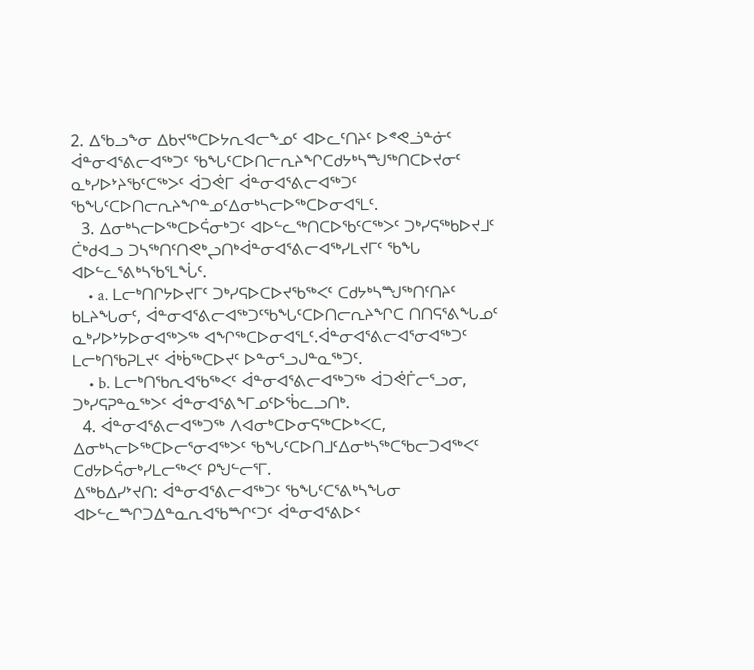2. ᐃᖃᓗᖕᓂ ᐃᑲᔪᖅᑕᐅᔭᕆᐊᓕᖕᓄᑦ ᐊᐅᓚᑦᑎᔨᑦ ᐅᕝᕙᓘᓐᓃᑦ ᐋᓐᓂᐊᕐᕕᓕᐊᖅᑐᑦ ᖃᖓᑦᑕᐅᑎᓕᕆᔨᖏᑕᑯᔭᒃᓴᙳᖅᑎᑕᐅᔪᓂᑦ ᓇᒃᓯᐅᔾᔨᖃᑦᑕᖅᐳᑦ ᐋᑐᕚᒥ ᐋᓐᓂᐊᕐᕕᓕᐊᖅᑐᑦ ᖃᖓᑦᑕᐅᑎᓕᕆᔨᖏᓐᓄᑦᐃᓂᒃᓴᓕᐅᖅᑕᐅᓂᐊᕐᒪᑦ.
  3. ᐃᓂᒃᓴᓕᐅᖅᑕᐅᕌᓂᒃᑐᑦ ᐊᐅᓪᓚᖅᑎᑕᐅᖃᑦᑕᖅᐳᑦ ᑐᒃᓯᕋᖅᑲᐅᔪᒧᑦ ᑖᒃᑯᐊᓗ ᑐᓴᖅᑎᑦᑎᕙᒃᖢᑎᒃᐋᓐᓂᐊᕐᕕᓕᐊᖅᓯᒪᔪᒥᑦ ᖃᖓ ᐊᐅᓪᓚᕐᕕᒃᓴᖃᕐᒪᖔᑦ.
    • a. ᒪᓕᒃᑎᒋᔭᐅᔪᒥᑦ ᑐᒃᓯᕋᐅᑕᐅᔪᖃᖅᐸᑦ ᑕᑯᔭᒃᓴᙳᖅᑎᑦᑎᔨᑦ ᑲᒪᔨᖓᓂᑦ, ᐋᓐᓂᐊᕐᕕᓕᐊᖅᑐᑦᖃᖓᑦᑕᐅᑎᓕᕆᔨᖏᑕ ᑎᑎᕋᕐᕕᖓᓄᑦ ᓇᒃᓯᐅᔾᔭᐅᓂᐊᖅᐳᖅ ᐊᖏᖅᑕᐅᓂᐊᕐᒪᑦ.ᐋᓐᓂᐊᕐᕕᓕᐊᕐᓂᐊᖅᑐᑦ ᒪᓕᒃᑎᖃᕈᒪᔪᑦ ᐋᒃᑳᖅᑕᐅᔪᑦ ᐅᓐᓂᕐᓗᒍᓐᓇᖅᑐᑦ.
    • b. ᒪᓕᒃᑎᖃᕆᐊᖃᖅᐸᑦ ᐋᓐᓂᐊᕐᕕᓕᐊᖅᑐᖅ ᐋᑐᕚᒦᓕᕐᓗᓂ, ᑐᒃᓯᕋᕈᓐᓇᖅᐳᑦ ᐋᓐᓂᐊᕐᕕᖕᒥᓄᑦᐅᖄᓚᓗᑎᒃ.
  4. ᐋᓐᓂᐊᕐᕕᓕᐊᖅᑐᖅ ᐱᐊᓂᒃᑕᐅᓂᕋᖅᑕᐅᒃᐸᑕ, ᐃᓂᒃᓴᓕᐅᖅᑕᐅᓕᕐᓂᐊᖅᐳᑦ ᖃᖓᑦᑕᐅᑎᒧᑦᐃᓂᒃᓴᖅᑕᖃᓕᑐᐊᖅᐸᑦ ᑕᑯᔭᐅᕌᓂᒃᓯᒪᓕᖅᐸᑦ ᑭᖑᓪᓕᕐᒥ.
ᐃᖅᑲᐃᓯᔾᔪᑎ: ᐋᓐᓂᐊᕐᕕᓕᐊᖅᑐᑦ ᖃᖓᑦᑕᕐᕕᒃᓴᖓᓂ ᐊᐅᓪᓚᙱᑐᐃᓐᓇᕆᐊᖃᙱᑦᑐᑦ ᐋᓐᓂᐊᕐᕕᐅᑉ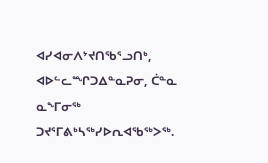ᐊᓯᐊᓂᐱᔾᔪᑎᖃᕐᓗᑎᒃ, ᐊᐅᓪᓚᙱᑐᐃᓐᓇᕈᓂ, ᑖᓐᓇ ᓇᖕᒥᓂᖅ ᑐᔪᕐᒥᕕᒃᓴᖅᓯᐅᕆᐊᖃᖅᐳᖅ.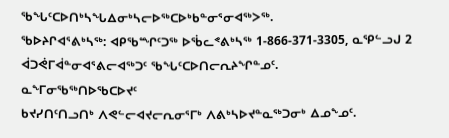ᖃᖓᑦᑕᐅᑎᒃᓴᖓᐃᓂᒃᓴᓕᐅᖅᑕᐅᒃᑲᓐᓂᕐᓂᐊᖅᐳᖅ.
ᖃᐅᔨᒋᐊᕐᕕᒃᓴᖅ: ᐊᑭᖃᙱᑦᑐᖅ ᐅᖄᓚᕝᕕᒃᓴᖅ 1-866-371-3305, ᓇᕿᓪᓗᒍ 2 ᐋᑐᕚᒥᐋᓐᓂᐊᕐᕕᓕᐊᖅᑐᑦ ᖃᖓᑦᑕᐅᑎᓕᕆᔨᖏᓐᓄᑦ.
ᓇᖕᒥᓂᖃᖅᑎᐅᖃᑕᐅᔪᑦ
ᑲᔪᓯᑎᑦᑎᓗᑎᒃ ᐱᕙᓪᓕᐊᔪᓕᕆᓂᕐᒥᒃ ᐱᕕᒃᓴᐅᔪᓐᓇᖅᑐᓂᒃ ᐃᓄᖕᓄᑦ.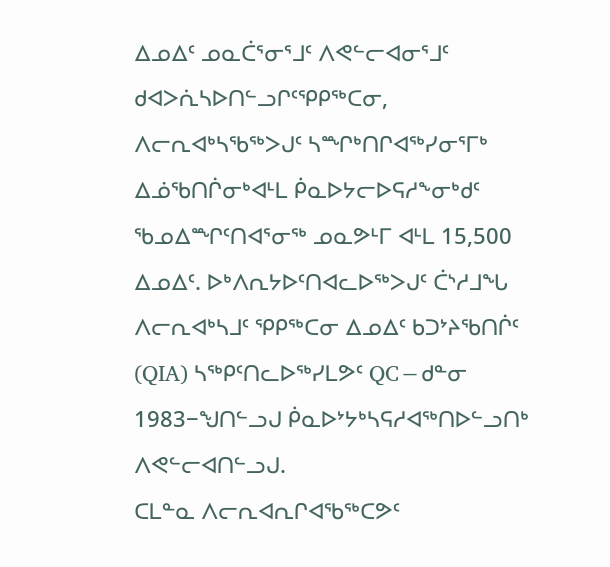ᐃᓄᐃᑦ ᓄᓇᑖᕐᓂᕐᒧᑦ ᐱᕙᓪᓕᐊᓂᕐᒧᑦ ᑯᐊᐳᕇᓴᐅᑎᓪᓗᒋᑦᕿᑭᖅᑕᓂ, ᐱᓕᕆᐊᒃᓴᖃᖅᐳᒍᑦ ᓴᙱᒃᑎᒋᐊᖅᓯᓂᕐᒥᒃ ᐃᓅᖃᑎᒌᓂᒃᐊᒻᒪ ᑮᓇᐅᔭᓕᐅᕋᓱᖕᓂᒃᑯᑦ ᖃᓄᐃᙱᑦᑎᐊᕐᓂᖅ ᓄᓇᕗᒻᒥ ᐊᒻᒪ 15,500 ᐃᓄᐃᑦ. ᐅᒃᐱᕆᔭᐅᑦᑎᐊᓚᐅᖅᐳᒍᑦ ᑖᔅᓱᒧᖓ ᐱᓕᕆᐊᒃᓴᒧᑦ ᕿᑭᖅᑕᓂ ᐃᓄᐃᑦ ᑲᑐᔾᔨᖃᑎᒌᑦ (QIA) ᓴᖅᑭᑦᑎᓚᐅᖅᓯᒪᕗᑦ QC−ᑯᓐᓂ 1983−ᖑᑎᓪᓗᒍ ᑮᓇᐅᔾᔭᒃᓴᕋᓱᐊᖅᑎᐅᓪᓗᑎᒃ ᐱᕙᓪᓕᐊᑎᓪᓗᒍ.
ᑕᒪᓐᓇ ᐱᓕᕆᐊᕆᒋᐊᖃᖅᑕᕗᑦ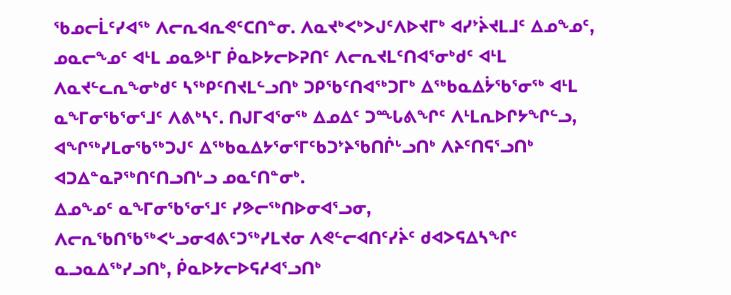ᖃᓄᓕᒫᑦᓯᐊᖅ ᐱᓕᕆᐊᕆᕙᑦᑕᑎᓐᓂ. ᐱᓇᔪᒃᐸᒃᐳᒍᑦᐱᐅᔪᒥᒃ ᐊᓯᔾᔩᔪᒪᒧᑦ ᐃᓄᖕᓄᑦ, ᓄᓇᓕᖕᓄᑦ ᐊᒻᒪ ᓄᓇᕗᒻᒥ ᑮᓇᐅᔭᓕᐅᕈᑎᑦ ᐱᓕᕆᔪᒪᑦᑎᐊᕐᓂᒃᑯᑦ ᐊᒻᒪ ᐱᓇᔪᓪᓚᕆᖕᓂᒃᑯᑦ ᓴᖅᑭᑦᑎᔪᒪᓪᓗᑎᒃ ᑐᑭᖃᑦᑎᐊᖅᑐᒥᒃ ᐃᖅᑲᓇᐃᔮᖃᕐᓂᖅ ᐊᒻᒪ ᓇᖕᒥᓂᖃᕐᓂᕐᒧᑦ ᐱᕕᒃᓴᑦ. ᑎᒍᒥᐊᕐᓂᖅ ᐃᓄᐃᑦ ᑐᙵᕕᖏᑦ ᐱᒻᒪᕆᐅᒋᔭᖏᓪᓗ, ᐊᖏᖅᓯᒪᓂᖃᖅᑐᒍᑦ ᐃᖅᑲᓇᐃᔭᕐᓂᕐᒥᑦᑲᑐᔾᔨᖃᑎᒌᒡᓗᑎᒃ ᐱᔨᑦᑎᕋᕐᓗᑎᒃ ᐊᑐᐃᓐᓇᕈᖅᑎᑦᑎᓗᑎᒡᓗ ᓄᓇᑦᑎᓐᓂᒃ.
ᐃᓄᖕᓄᑦ ᓇᖕᒥᓂᖃᕐᓂᕐᒧᑦ ᓯᕗᓕᖅᑎᐅᓂᐊᕐᓗᓂ, ᐱᓕᕆᖃᑎᖃᖅᐸᒡᓗᓂᐊᕕᑦᑐᖅᓯᒪᔪᓂ ᐱᕙᓪᓕᐊᑎᑦᓯᔩᑦ ᑯᐊᐳᕋᐃᓴᖏᑦ ᓇᓗᓇᐃᖅᓯᓗᑎᒃ, ᑮᓇᐅᔭᓕᐅᕋᓱᐊᕐᓗᑎᒃ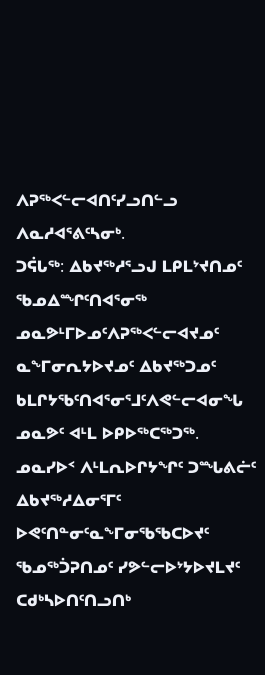ᐱᕈᖅᐸᓪᓕᐊᑎᑦᓯᓗᑎᓪᓗ ᐱᓇᓱᐊᕐᕕᑦᓴᓂᒃ.
ᑐᕌᒐᖅ: ᐃᑲᔪᖅᓱᕐᓗᒍ ᒪᑭᒪᔾᔪᑎᓄᑦ ᖃᓄᐃᙱᑦᑎᐊᕐᓂᖅ ᓄᓇᕗᒻᒥᐅᓄᑦᐱᕈᖅᐸᓪᓕᐊᔪᓄᑦ ᓇᖕᒥᓂᕆᔭᐅᔪᓄᑦ ᐃᑲᔪᖅᑐᓄᑦ ᑲᒪᒋᔭᖃᑦᑎᐊᕐᓂᕐᒧᑦᐱᕙᓪᓕᐊᓂᖓ ᓄᓇᕗᑦ ᐊᒻᒪ ᐅᑭᐅᖅᑕᖅᑐᖅ.
ᓄᓇᓯᐅᑉ ᐱᒻᒪᕆᐅᒋᔭᖏᑦ ᑐᙵᕕᓖᑦ ᐃᑲᔪᖅᓱᐃᓂᕐᒥᑦ ᐅᕙᑦᑎᓐᓂᑦᓇᖕᒥᓂᖃᖃᑕᐅᔪᑦ ᖃᓄᖅᑑᕈᑎᓄᑦ ᓯᕗᓪᓕᐅᔾᔭᐅᔪᒪᔪᑦ ᑕᑯᒃᓴᐅᑎᑦᑎᓗᑎᒃ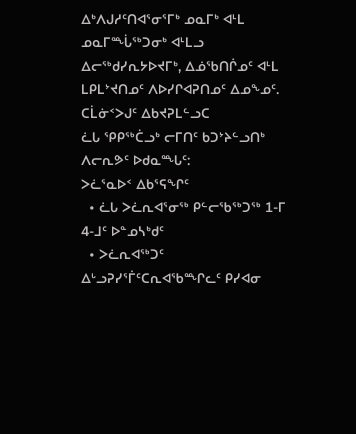ᐃᒃᐱᒍᓱᑦᑎᐊᕐᓂᕐᒥᒃ ᓄᓇᒥᒃ ᐊᒻᒪ ᓄᓇᒥᙶᖅᑐᓂᒃ ᐊᒻᒪᓗ ᐃᓕᖅᑯᓯᕆᔭᐅᔪᒥᒃ, ᐃᓅᖃᑎᒌᓄᑦ ᐊᒻᒪ ᒪᑭᒪᔾᔪᑎᓄᑦ ᐱᐅᓯᒋᐊᕈᑎᓄᑦ ᐃᓄᖕᓄᑦ.
ᑕᒫᓃᑉᐳᒍᑦ ᐃᑲᔪᕈᒪᓪᓗᑕ
ᓛᒐ ᕿᑭᖅᑖᓗᒃ ᓕᒥᑎᑦ ᑲᑐᔾᔨᓪᓗᑎᒃ ᐱᓕᕆᕗᑦ ᐅᑯᓇᙵᑦ:
ᐳᓛᕐᓇᐅᑉ ᐃᑲᕐᕋᖏᑦ
  • ᓛᒐ ᐳᓛᕆᐊᕐᓂᖅ ᑭᓪᓕᖃᖅᑐᖅ 1-ᒥ 4-ᒧᑦ ᐅᓐᓄᓴᒃᑯᑦ
  • ᐳᓛᕆᐊᖅᑐᑦ ᐃᒡᓗᕈᓯᕐᒦᑦᑕᕆᐊᖃᙱᓚᑦ ᑭᓯᐊᓂ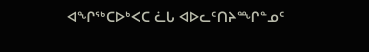ᐊᖏᖅᑕᐅᒃᐸᑕ ᓛᒐ ᐊᐅᓚᑦᑎᔨᙱᓐᓄᑦ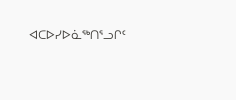ᐊᑕᐅᓯᐅᓈᖅᑎᕐᓗᒋᑦ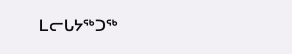ᒪᓕᒐᔭᖅᑐᖅ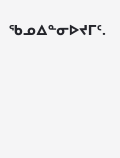ᖃᓄᐃᓐᓂᐅᔪᒥᑦ.